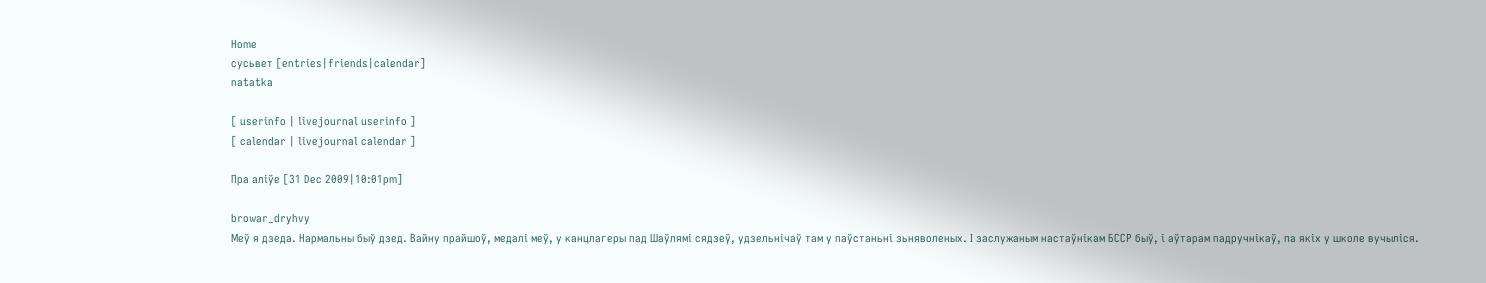Home
сусьвет [entries|friends|calendar]
natatka

[ userinfo | livejournal userinfo ]
[ calendar | livejournal calendar ]

Пра аліўе [31 Dec 2009|10:01pm]

browar_dryhvy
Меў я дзеда. Нармальны быў дзед. Вайну прайшоў, медалі меў, у канцлагеры пад Шаўлямі сядзеў, удзельнічаў там у паўстаньні зьняволеных. І заслужаным настаўнікам БССР быў, і аўтарам падручнікаў, па якіх у школе вучыліся.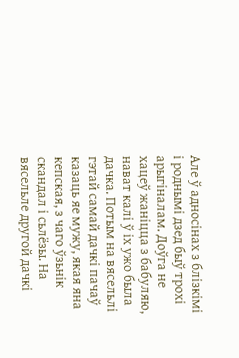Але ў адносінах з блізкімі і роднымі дзед быў трохі арыгіналам. Доўга не хацеў жаніцца з бабуляю, нават калі ў іх ужо была дачка. Потым на вясельлі гэтай самай дачкі пачаў казаць яе мужу, якая яна кепская, з чаго ўзьнік скандал і сьлёзы. На вясельле другой дачкі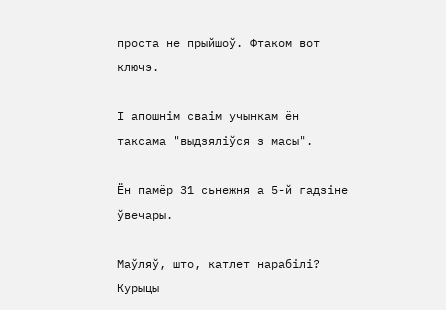проста не прыйшоў. Фтаком вот ключэ.

І апошнім сваім учынкам ён таксама "выдзяліўся з масы".

Ён памёр 31 сьнежня а 5-й гадзіне ўвечары.

Маўляў, што, катлет нарабілі? Курыцы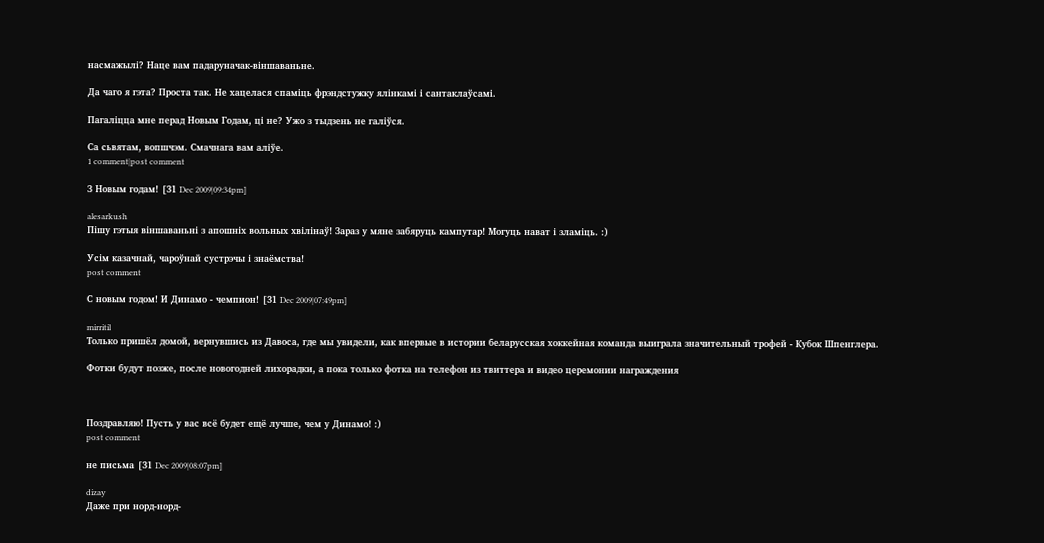насмажылі? Наце вам падаруначак-віншаваньне.

Да чаго я гэта? Проста так. Не хацелася спаміць фрэндстужку ялінкамі і сантаклаўсамі.

Пагаліцца мне перад Новым Годам, ці не? Ужо з тыдзень не галіўся.

Са сьвятам, вопшчэм. Смачнага вам аліўе.
1 comment|post comment

З Новым годам! [31 Dec 2009|09:34pm]

alesarkush
Пішу гэтыя віншаваньні з апошніх вольных хвілінаў! Зараз у мяне забяруць кампутар! Могуць нават і зламіць. :)

Усім казачнай, чароўнай сустрэчы і знаёмства!
post comment

С новым годом! И Динамо - чемпион! [31 Dec 2009|07:49pm]

mirritil
Только пришёл домой, вернувшись из Давоса, где мы увидели, как впервые в истории беларусская хоккейная команда выиграла значительный трофей - Кубок Шпенглера.

Фотки будут позже, после новогодней лихорадки, а пока только фотка на телефон из твиттера и видео церемонии награждения



Поздравляю! Пусть у вас всё будет ещё лучше, чем у Динамо! :)
post comment

не письма [31 Dec 2009|08:07pm]

dizay
Даже при норд-норд-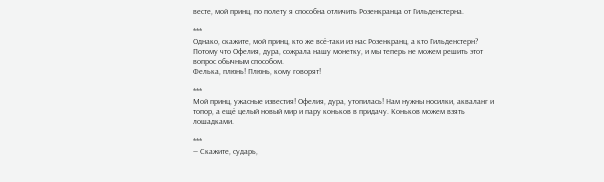весте, мой принц, по полету я способна отличить Розенкранца от Гильденстерна.

***
Однако, скажите, мой принц, кто же всё-таки из нас Розенкранц, а кто Гильденстерн? Потому что Офелия, дура, сожрала нашу монетку, и мы теперь не можем решить этот вопрос обычным способом.
Фелька, плюнь! Плюнь, кому говорят!

***
Мой принц, ужасные известия! Офелия, дура, утопилась! Нам нужны носилки, акваланг и топор, а ещё целый новый мир и пару коньков в придачу. Коньков можем взять лошадками.

***
— Скажите, сударь,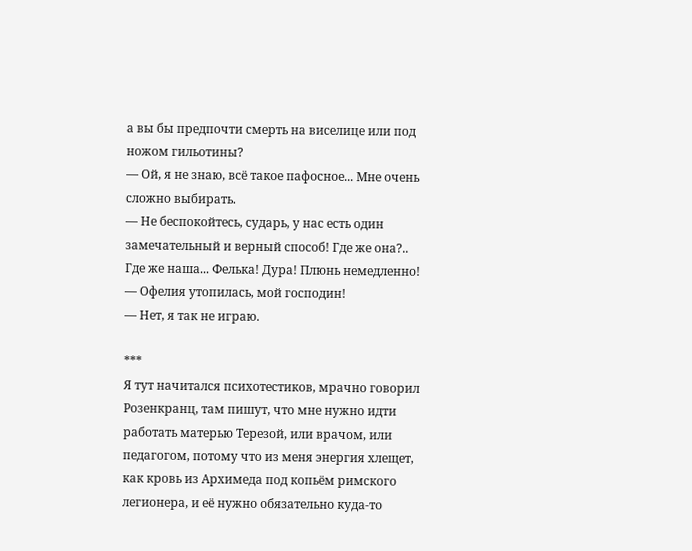а вы бы предпочти смерть на виселице или под ножом гильотины?
— Ой, я не знаю, всё такое пафосное... Мне очень сложно выбирать.
— Не беспокойтесь, сударь, у нас есть один замечательный и верный способ! Где же она?.. Где же наша... Фелька! Дура! Плюнь немедленно!
— Офелия утопилась, мой господин!
— Нет, я так не играю.

***
Я тут начитался психотестиков, мрачно говорил Розенкранц, там пишут, что мне нужно идти работать матерью Терезой, или врачом, или педагогом, потому что из меня энергия хлещет, как кровь из Архимеда под копьём римского легионера, и её нужно обязательно куда-то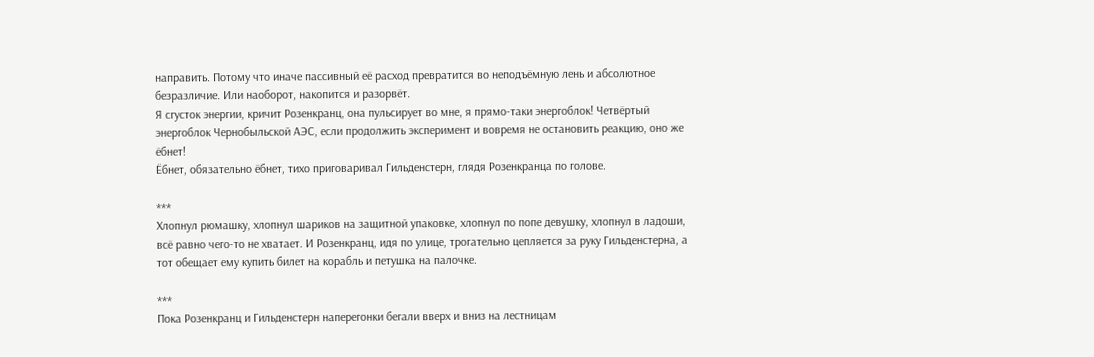направить. Потому что иначе пассивный её расход превратится во неподъёмную лень и абсолютное безразличие. Или наоборот, накопится и разорвёт.
Я сгусток энергии, кричит Розенкранц, она пульсирует во мне, я прямо-таки энергоблок! Четвёртый энергоблок Чернобыльской АЭС, если продолжить эксперимент и вовремя не остановить реакцию, оно же ёбнет!
Ёбнет, обязательно ёбнет, тихо приговаривал Гильденстерн, глядя Розенкранца по голове.

***
Хлопнул рюмашку, хлопнул шариков на защитной упаковке, хлопнул по попе девушку, хлопнул в ладоши, всё равно чего-то не хватает. И Розенкранц, идя по улице, трогательно цепляется за руку Гильденстерна, а тот обещает ему купить билет на корабль и петушка на палочке.

***
Пока Розенкранц и Гильденстерн наперегонки бегали вверх и вниз на лестницам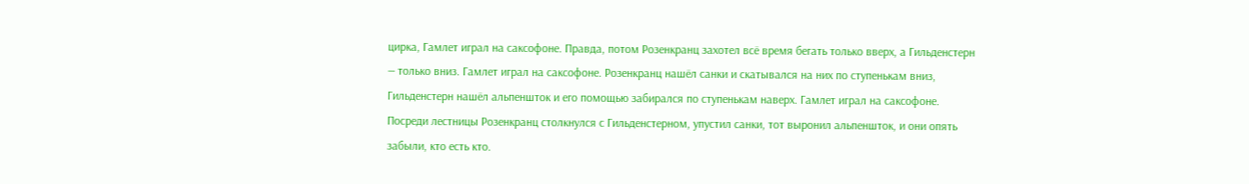цирка, Гамлет играл на саксофоне. Правда, потом Розенкранц захотел всё время бегать только вверх, а Гильденстерн — только вниз. Гамлет играл на саксофоне. Розенкранц нашёл санки и скатывался на них по ступенькам вниз, Гильденстерн нашёл альпеншток и его помощью забирался по ступенькам наверх. Гамлет играл на саксофоне. Посреди лестницы Розенкранц столкнулся с Гильденстерном, упустил санки, тот выронил альпеншток, и они опять забыли, кто есть кто.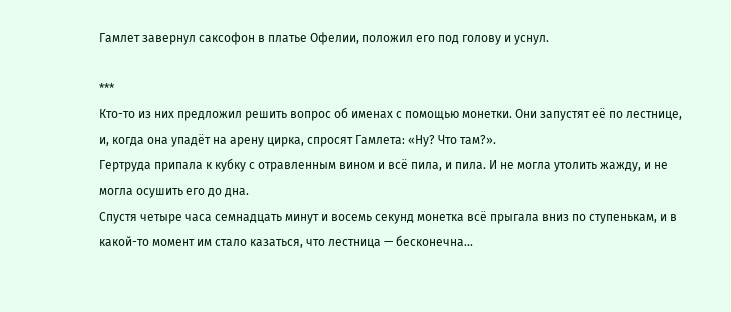Гамлет завернул саксофон в платье Офелии, положил его под голову и уснул.

***
Кто-то из них предложил решить вопрос об именах с помощью монетки. Они запустят её по лестнице, и, когда она упадёт на арену цирка, спросят Гамлета: «Ну? Что там?».
Гертруда припала к кубку с отравленным вином и всё пила, и пила. И не могла утолить жажду, и не могла осушить его до дна.
Спустя четыре часа семнадцать минут и восемь секунд монетка всё прыгала вниз по ступенькам, и в какой-то момент им стало казаться, что лестница — бесконечна...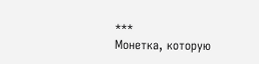***
Монетка, которую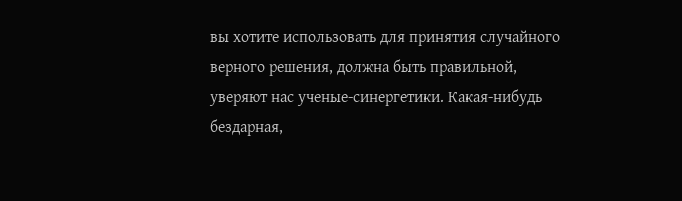вы хотите использовать для принятия случайного верного решения, должна быть правильной, уверяют нас ученые-синергетики. Какая-нибудь бездарная,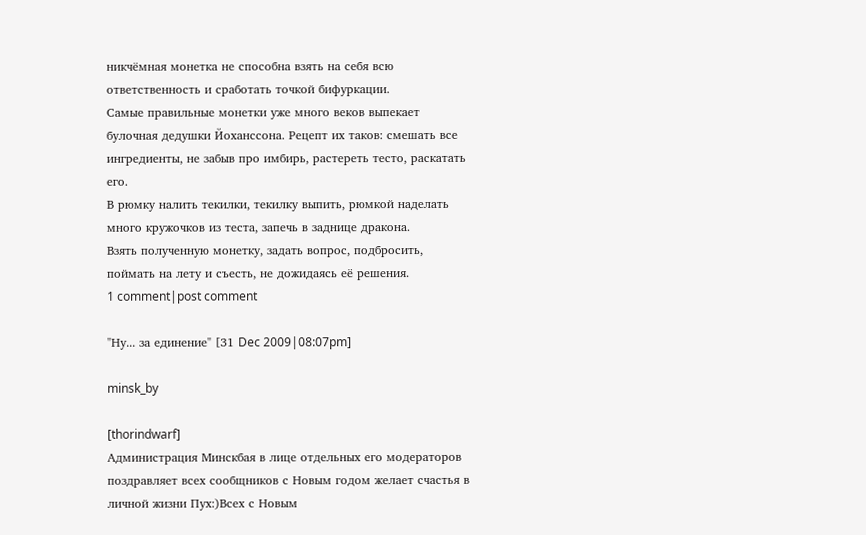никчёмная монетка не способна взять на себя всю ответственность и сработать точкой бифуркации.
Самые правильные монетки уже много веков выпекает булочная дедушки Йоханссона. Рецепт их таков: смешать все ингредиенты, не забыв про имбирь, растереть тесто, раскатать его.
В рюмку налить текилки, текилку выпить, рюмкой наделать много кружочков из теста, запечь в заднице дракона.
Взять полученную монетку, задать вопрос, подбросить, поймать на лету и съесть, не дожидаясь её решения.
1 comment|post comment

"Ну... за единение" [31 Dec 2009|08:07pm]

minsk_by

[thorindwarf]
Администрация Минскбая в лице отдельных его модераторов поздравляет всех сообщников с Новым годом желает счастья в личной жизни Пух:)Всех с Новым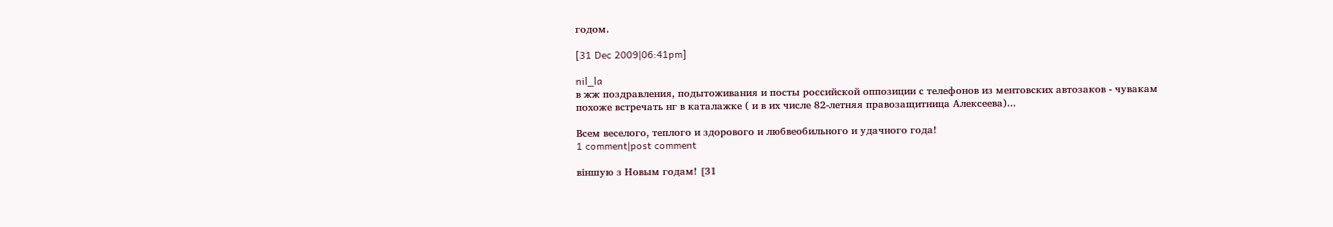годом.

[31 Dec 2009|06:41pm]

nil_la
в жж поздравления, подытоживания и посты российской оппозиции с телефонов из ментовских автозаков - чувакам похоже встречать нг в каталажке ( и в их числе 82-летняя правозащитница Алексеева)...

Всем веселого, теплого и здорового и любвеобильного и удачного года!
1 comment|post comment

віншую з Новым годам! [31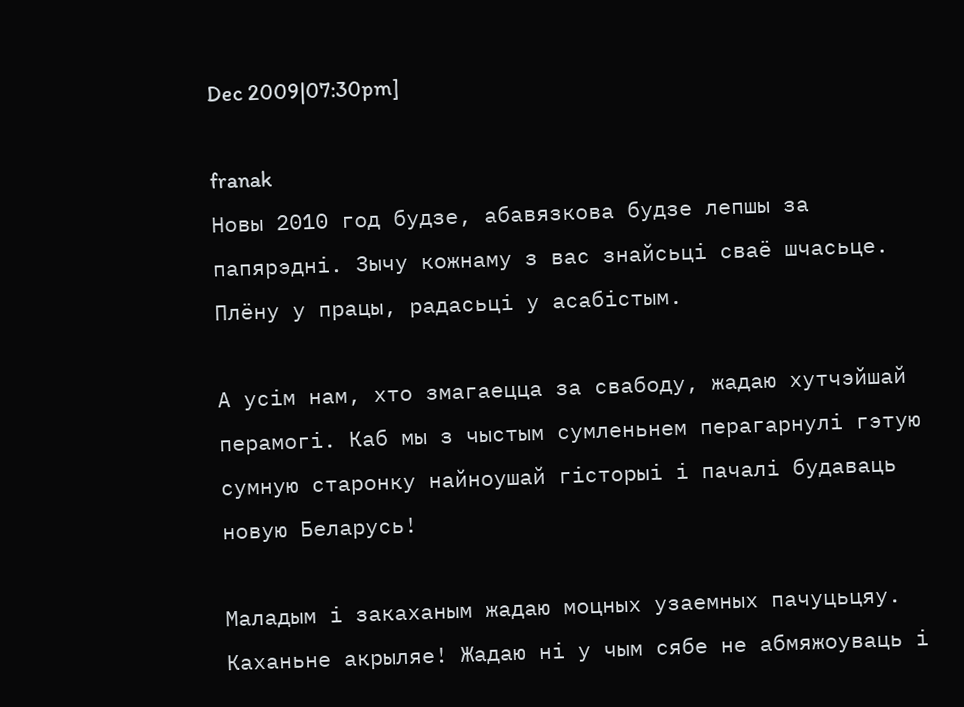Dec 2009|07:30pm]

franak
Новы 2010 год будзе, абавязкова будзе лепшы за папярэдні. Зычу кожнаму з вас знайсьці сваё шчасьце. Плёну у працы, радасьці у асабістым.

А усім нам, хто змагаецца за свабоду, жадаю хутчэйшай перамогі. Каб мы з чыстым сумленьнем перагарнулі гэтую сумную старонку найноушай гісторыі і пачалі будаваць новую Беларусь!

Маладым і закаханым жадаю моцных узаемных пачуцьцяу. Каханьне акрыляе! Жадаю ні у чым сябе не абмяжоуваць і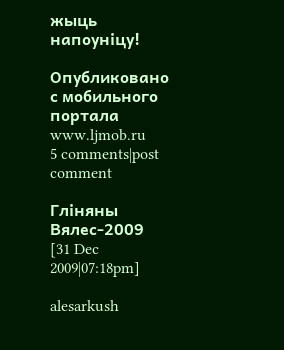жыць напоуніцу!

Опубликовано с мобильного портала www.ljmob.ru
5 comments|post comment

Гліняны Вялес-2009 [31 Dec 2009|07:18pm]

alesarkush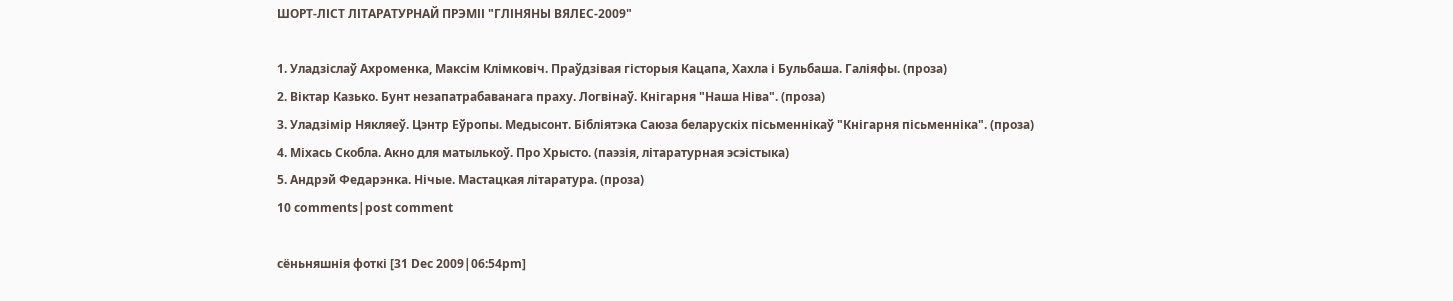ШОРТ-ЛІСТ ЛІТАРАТУРНАЙ ПРЭМІІ "ГЛІНЯНЫ ВЯЛЕС-2009"

1. Уладзіслаў Ахроменка, Максім Клімковіч. Праўдзівая гісторыя Кацапа, Хахла і Бульбаша. Галіяфы. (проза)
2. Віктар Казько. Бунт незапатрабаванага праху. Логвінаў. Кнігарня "Наша Ніва". (проза)
3. Уладзімір Някляеў. Цэнтр Еўропы. Медысонт. Бібліятэка Саюза беларускіх пісьменнікаў "Кнігарня пісьменніка". (проза)
4. Міхась Скобла. Акно для матылькоў. Про Хрысто. (паэзія, літаратурная эсэістыка)
5. Андрэй Федарэнка. Нічые. Мастацкая літаратура. (проза)
10 comments|post comment

сёньняшнія фоткі [31 Dec 2009|06:54pm]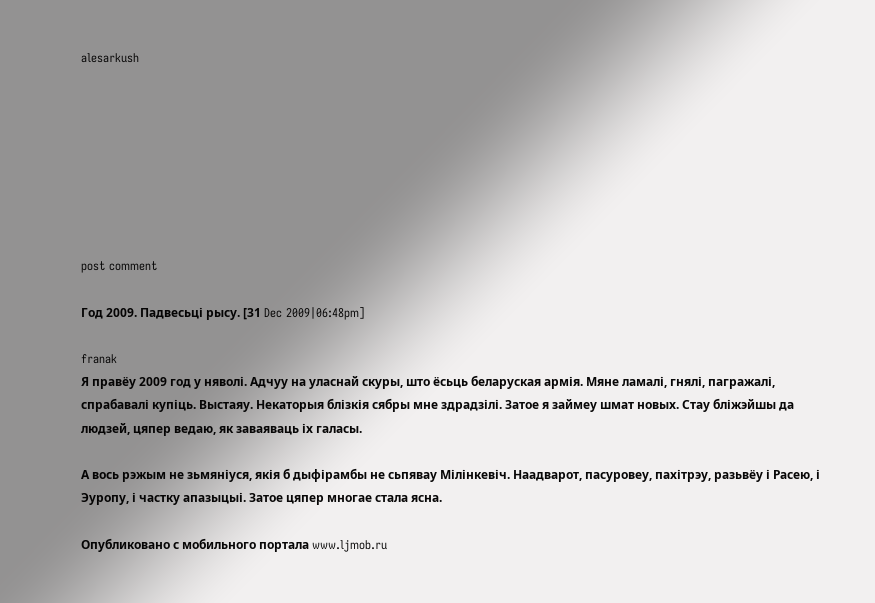alesarkush








post comment

Год 2009. Падвесьці рысу. [31 Dec 2009|06:48pm]

franak
Я правёу 2009 год у няволі. Адчуу на уласнай скуры, што ёсьць беларуская армія. Мяне ламалі, гнялі, пагражалі, спрабавалі купіць. Выстаяу. Некаторыя блізкія сябры мне здрадзілі. Затое я займеу шмат новых. Стау бліжэйшы да людзей, цяпер ведаю, як заваяваць іх галасы.

А вось рэжым не зьмяніуся, якія б дыфірамбы не сьпявау Мілінкевіч. Наадварот, пасуровеу, пахітрэу, разьвёу і Расею, і Эуропу, і частку апазыцыі. Затое цяпер многае стала ясна.

Опубликовано с мобильного портала www.ljmob.ru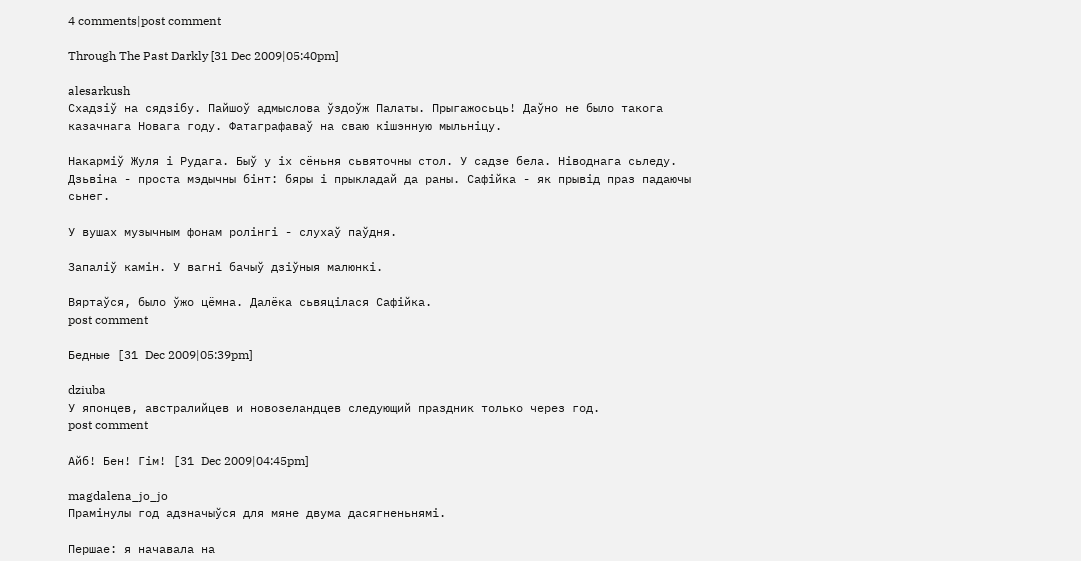4 comments|post comment

Through The Past Darkly [31 Dec 2009|05:40pm]

alesarkush
Схадзіў на сядзібу. Пайшоў адмыслова ўздоўж Палаты. Прыгажосьць! Даўно не было такога казачнага Новага году. Фатаграфаваў на сваю кішэнную мыльніцу.

Накарміў Жуля і Рудага. Быў у іх сёньня сьвяточны стол. У садзе бела. Ніводнага сьледу. Дзьвіна - проста мэдычны бінт: бяры і прыкладай да раны. Сафійка - як прывід праз падаючы сьнег.

У вушах музычным фонам ролінгі - слухаў паўдня.

Запаліў камін. У вагні бачыў дзіўныя малюнкі.

Вяртаўся, было ўжо цёмна. Далёка сьвяцілася Сафійка.
post comment

Бедные [31 Dec 2009|05:39pm]

dziuba
У японцев, австралийцев и новозеландцев следующий праздник только через год.
post comment

Айб! Бен! Гім! [31 Dec 2009|04:45pm]

magdalena_jo_jo
Прамінулы год адзначыўся для мяне двума дасягненьнямі.

Першае: я начавала на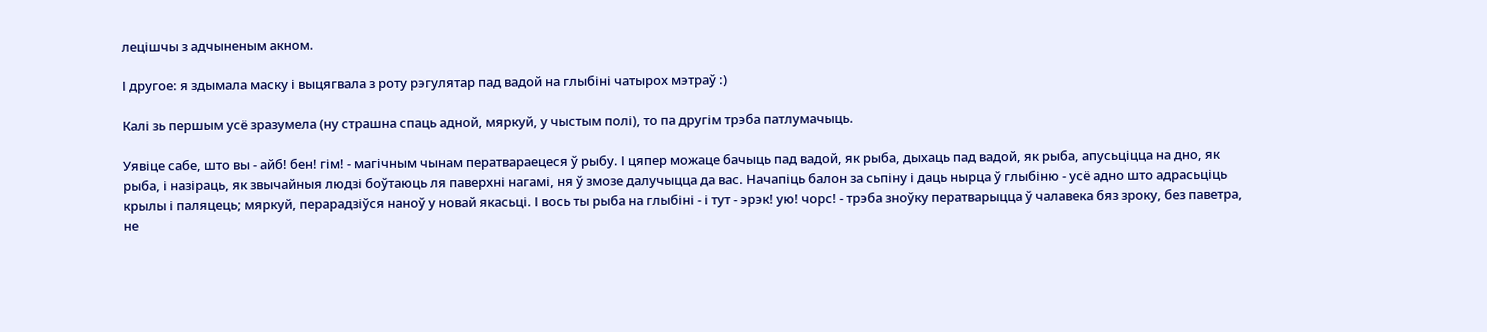лецішчы з адчыненым акном.

І другое: я здымала маску і выцягвала з роту рэгулятар пад вадой на глыбіні чатырох мэтраў :)

Калі зь першым усё зразумела (ну страшна спаць адной, мяркуй, у чыстым полі), то па другім трэба патлумачыць.

Уявіце сабе, што вы - айб! бен! гім! - магічным чынам ператвараецеся ў рыбу. І цяпер можаце бачыць пад вадой, як рыба, дыхаць пад вадой, як рыба, апусьціцца на дно, як рыба, і назіраць, як звычайныя людзі боўтаюць ля паверхні нагамі, ня ў змозе далучыцца да вас. Начапіць балон за сьпіну і даць нырца ў глыбіню - усё адно што адрасьціць крылы і паляцець; мяркуй, перарадзіўся наноў у новай якасьці. І вось ты рыба на глыбіні - і тут - эрэк! ую! чорс! - трэба зноўку ператварыцца ў чалавека бяз зроку, без паветра, не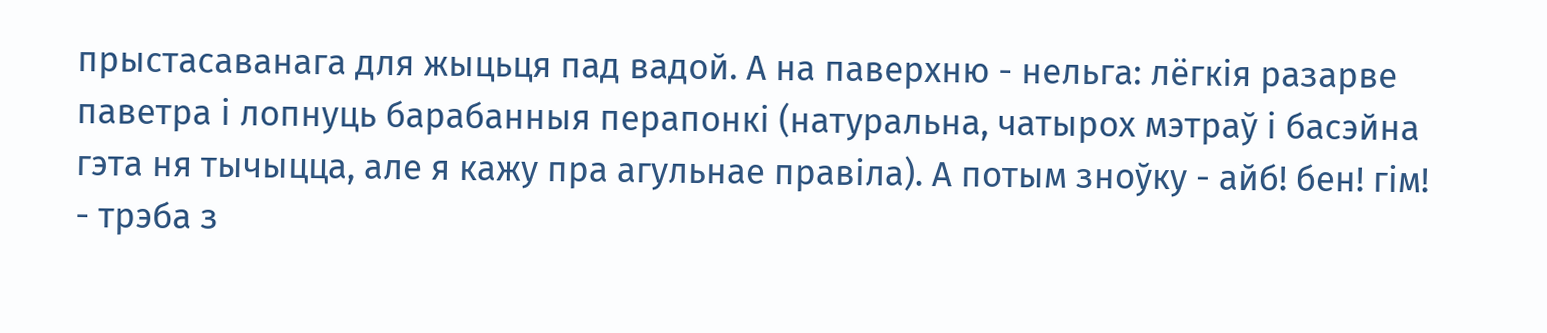прыстасаванага для жыцьця пад вадой. А на паверхню - нельга: лёгкія разарве паветра і лопнуць барабанныя перапонкі (натуральна, чатырох мэтраў і басэйна гэта ня тычыцца, але я кажу пра агульнае правіла). А потым зноўку - айб! бен! гім! - трэба з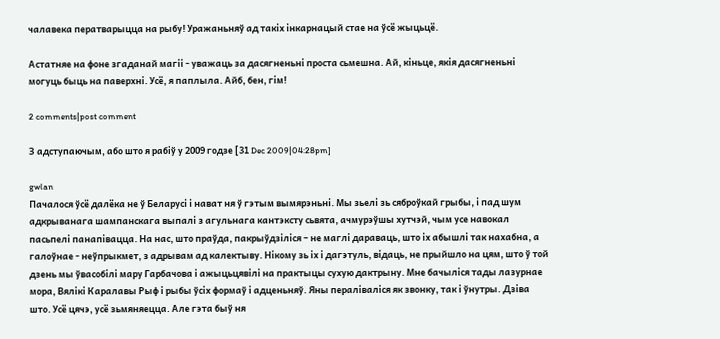чалавека ператварыцца на рыбу! Уражаньняў ад такіх інкарнацый стае на ўсё жыцьцё.

Астатняе на фоне згаданай магіі - уважаць за дасягненьні проста сьмешна. Ай, кіньце, якія дасягненьні могуць быць на паверхні. Усё, я паплыла. Айб, бен, гім!

2 comments|post comment

З адступаючым, або што я рабіў у 2009 годзе [31 Dec 2009|04:28pm]

gwlan
Пачалося ўсё далёка не ў Беларусі і нават ня ў гэтым вымярэньні. Мы зьелі зь сяброўкай грыбы, і пад шум адкрыванага шампанскага выпалі з агульнага кантэксту сьвята, ачмурэўшы хутчэй, чым усе навокал пасьпелі панапівацца. На нас, што праўда, пакрыўдзіліся – не маглі дараваць, што іх абышлі так нахабна, а галоўнае - неўпрыкмет, з адрывам ад калектыву. Нікому зь іх і дагэтуль, відаць, не прыйшло на цям, што ў той дзень мы ўвасобілі мару Гарбачова і ажыцьцявілі на практыцы сухую дактрыну. Мне бачыліся тады лазурнае мора, Вялікі Каралавы Рыф і рыбы ўсіх формаў і адценьняў. Яны пераліваліся як звонку, так і ўнутры. Дзіва што. Усё цячэ, усё зьмяняецца. Але гэта быў ня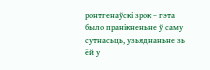ронтгенаўскі зрок – гэта было пранікненьне ў саму сутнасьць, узьяднаньне зь ёй у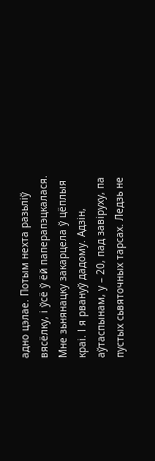адно цэлае. Потым нехта разьліў вясёлку, і ўсё ў ёй паперапэцкалася. Мне зьнянацку закарцела ў цёплыя краі. І я рвануў дадому. Адзін, аўтаспынам, у – 20, пад завіруху, па пустых сьвяточных тарсах. Ледзь не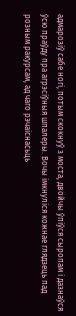адмарозіў сабе ногі, потым скокнуў з моста, двойчы ўпіўся сыропам і дазнаўся ўсю праўду пра агрэсіўныя шпалеры. Вочы імкнуліся кожнае глядзець пад розным ракурсам, ад чаго рэчаіснасьць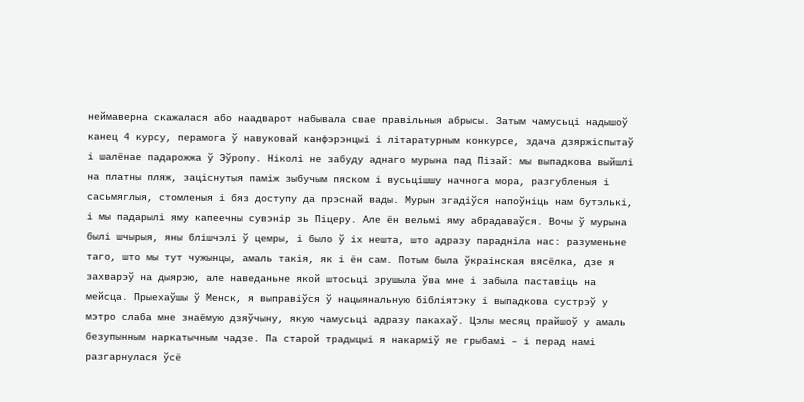неймаверна скажалася або наадварот набывала свае правільныя абрысы. Затым чамусьці надышоў канец 4 курсу, перамога ў навуковай канфэрэнцыі і літаратурным конкурсе, здача дзяржіспытаў і шалёнае падарожжа ў Эўропу. Ніколі не забуду аднаго мурына пад Пізай: мы выпадкова выйшлі на платны пляж, заціснутыя паміж зыбучым пяском і вусьцішшу начнога мора, разгубленыя і сасьмяглыя, стомленыя і бяз доступу да прэснай вады. Мурын згадіўся напоўніць нам бутэлькі, і мы падарылі яму капеечны сувэнір зь Піцеру. Але ён вельмі яму абрадаваўся. Вочы ў мурына былі шчырыя, яны блішчэлі ў цемры, і было ў іх нешта, што адразу парадніла нас: разуменьне таго, што мы тут чужынцы, амаль такія, як і ён сам. Потым была ўкраінская вясёлка, дзе я захварэў на дыярэю, але наведаньне якой штосьці зрушыла ўва мне і забыла паставіць на мейсца. Прыехаўшы ў Менск, я выправіўся ў нацыянальную бібліятэку і выпадкова сустрэў у мэтро слаба мне знаёмую дзяўчыну, якую чамусьці адразу пакахаў. Цэлы месяц прайшоў у амаль безупынным наркатычным чадзе. Па старой традыцыі я накарміў яе грыбамі – і перад намі разгарнулася ўсё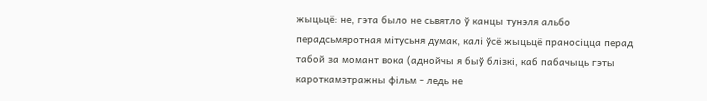жыцьцё: не, гэта было не сьвятло ў канцы тунэля альбо перадсьмяротная мітусьня думак, калі ўсё жыцьцё праносіцца перад табой за момант вока (аднойчы я быў блізкі, каб пабачыць гэты кароткамэтражны фільм - ледь не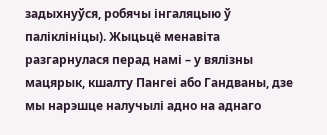задыхнуўся, робячы інгаляцыю ў паліклініцы). Жыцьцё менавіта разгарнулася перад намі – у вялізны мацярык, кшалту Пангеі або Гандваны, дзе мы нарэшце налучылі адно на аднаго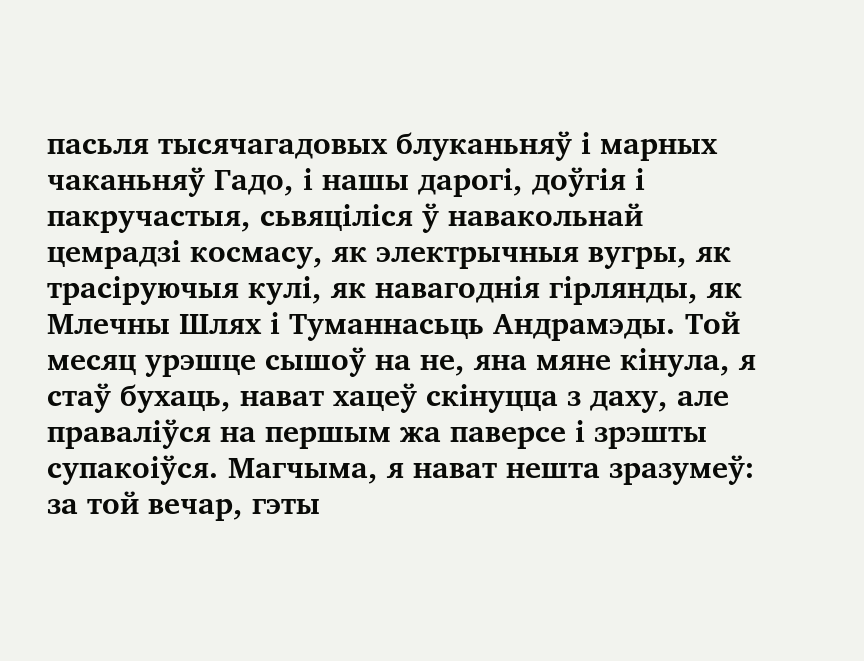пасьля тысячагадовых блуканьняў і марных чаканьняў Гадо, і нашы дарогі, доўгія і пакручастыя, сьвяціліся ў навакольнай цемрадзі космасу, як электрычныя вугры, як трасіруючыя кулі, як навагоднія гірлянды, як Млечны Шлях і Туманнасьць Андрамэды. Той месяц урэшце сышоў на не, яна мяне кінула, я стаў бухаць, нават хацеў скінуцца з даху, але праваліўся на першым жа паверсе і зрэшты супакоіўся. Магчыма, я нават нешта зразумеў: за той вечар, гэты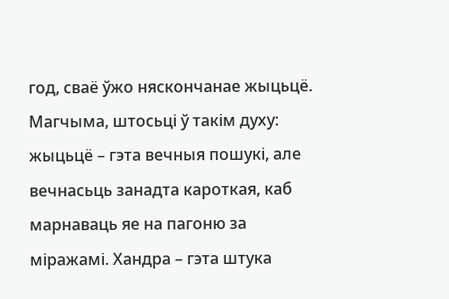год, сваё ўжо няскончанае жыцьцё. Магчыма, штосьці ў такім духу: жыцьцё – гэта вечныя пошукі, але вечнасьць занадта кароткая, каб марнаваць яе на пагоню за міражамі. Хандра – гэта штука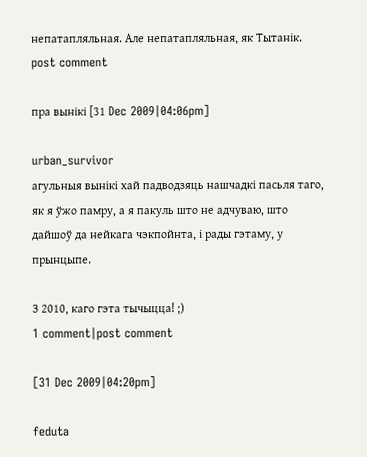непатапляльная. Але непатапляльная, як Тытанік.
post comment

пра вынікі [31 Dec 2009|04:06pm]

urban_survivor
агульныя вынікі хай падводзяць нашчадкі пасьля таго, як я ўжо памру, а я пакуль што не адчуваю, што дайшоў да нейкага чэкпойнта, і рады гэтаму, у прынцыпе.

З 2010, каго гэта тычыцца! ;)
1 comment|post comment

[31 Dec 2009|04:20pm]

feduta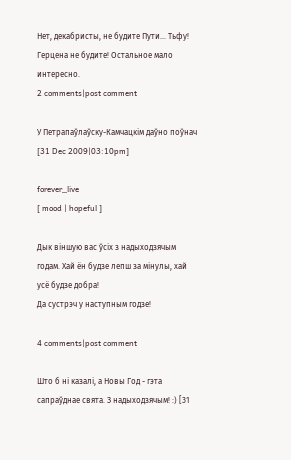Нет, декабристы, не будите Пути... Тьфу! Герцена не будите! Остальное мало интересно.
2 comments|post comment

У Петрапаўлаўску-Камчацкім даўно поўнач [31 Dec 2009|03:10pm]

forever_live
[ mood | hopeful ]

Дык віншую вас ўсіх з надыходзячым годам. Хай ён будзе лепш за мінулы, хай усё будзе добра!
Да сустрэч у наступным годзе!

4 comments|post comment

Што б ні казалі, а Новы Год - гэта сапраўднае свята. З надыходзячым! :) [31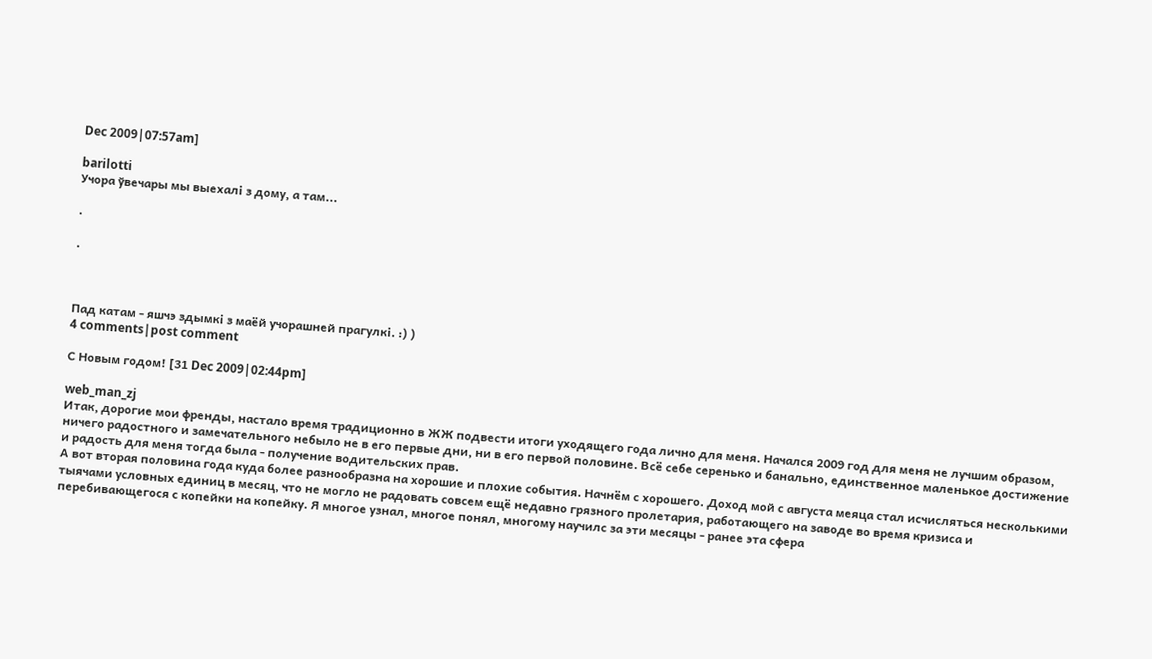Dec 2009|07:57am]

barilotti
Учора ўвечары мы выехалі з дому, а там...

.

.



Пад катам - яшчэ здымкі з маёй учорашней прагулкі. :) )
4 comments|post comment

С Новым годом! [31 Dec 2009|02:44pm]

web_man_zj
Итак, дорогие мои френды, настало время традиционно в ЖЖ подвести итоги уходящего года лично для меня. Начался 2009 год для меня не лучшим образом, ничего радостного и замечательного небыло не в его первые дни, ни в его первой половине. Всё себе серенько и банально, единственное маленькое достижение и радость для меня тогда была - получение водительских прав.
А вот вторая половина года куда более разнообразна на хорошие и плохие события. Начнём с хорошего. Доход мой с августа меяца стал исчисляться несколькими тыячами условных единиц в месяц, что не могло не радовать совсем ещё недавно грязного пролетария, работающего на заводе во время кризиса и перебивающегося с копейки на копейку. Я многое узнал, многое понял, многому научилс за эти месяцы - ранее эта сфера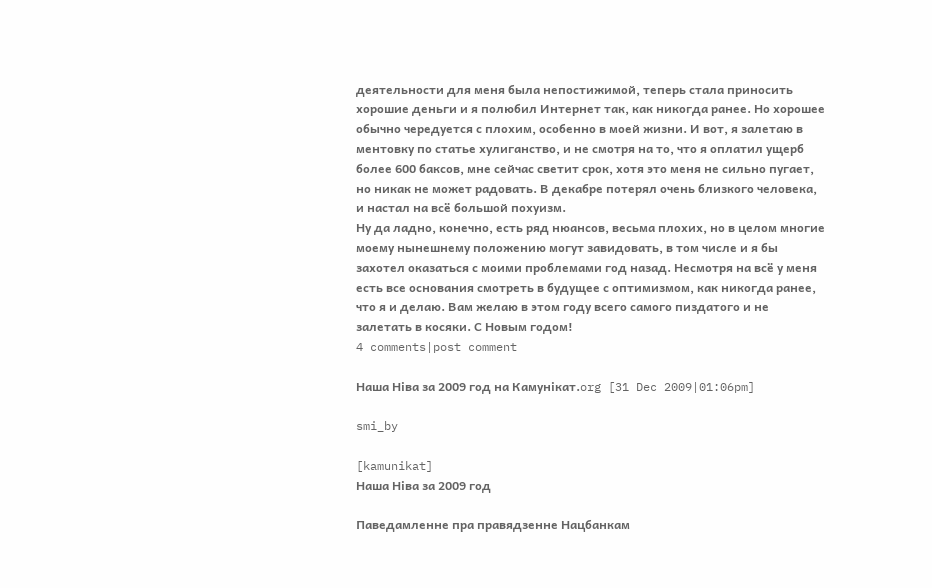деятельности для меня была непостижимой, теперь стала приносить хорошие деньги и я полюбил Интернет так, как никогда ранее. Но хорошее обычно чередуется с плохим, особенно в моей жизни. И вот, я залетаю в ментовку по статье хулиганство, и не смотря на то, что я оплатил ущерб более 600 баксов, мне сейчас светит срок, хотя это меня не сильно пугает, но никак не может радовать. В декабре потерял очень близкого человека, и настал на всё большой похуизм.
Ну да ладно, конечно, есть ряд нюансов, весьма плохих, но в целом многие моему нынешнему положению могут завидовать, в том числе и я бы захотел оказаться с моими проблемами год назад. Несмотря на всё у меня есть все основания смотреть в будущее с оптимизмом, как никогда ранее, что я и делаю. Вам желаю в этом году всего самого пиздатого и не залетать в косяки. С Новым годом!
4 comments|post comment

Наша Ніва за 2009 год на Камунікат.org [31 Dec 2009|01:06pm]

smi_by

[kamunikat]
Наша Ніва за 2009 год

Паведамленне пра правядзенне Нацбанкам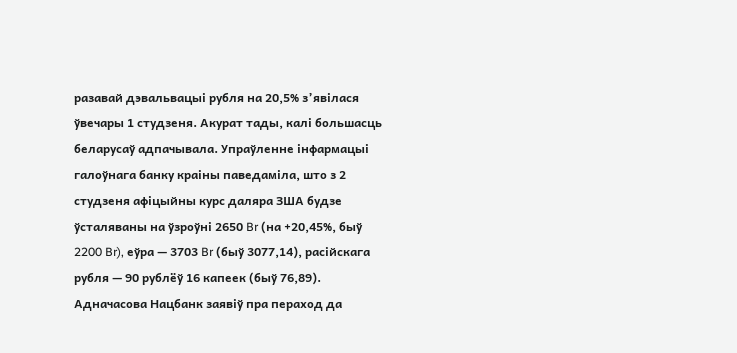разавай дэвальвацыі рубля на 20,5% з’явілася ўвечары 1 студзеня. Акурат тады, калі большасць беларусаў адпачывала. Упраўленне інфармацыі галоўнага банку краіны паведаміла, што з 2 студзеня афіцыйны курс даляра ЗША будзе ўсталяваны на ўзроўні 2650 Br (на +20,45%, быў 2200 Br), еўра — 3703 Br (быў 3077,14), расійскага рубля — 90 рублёў 16 капеек (быў 76,89). Адначасова Нацбанк заявіў пра пераход да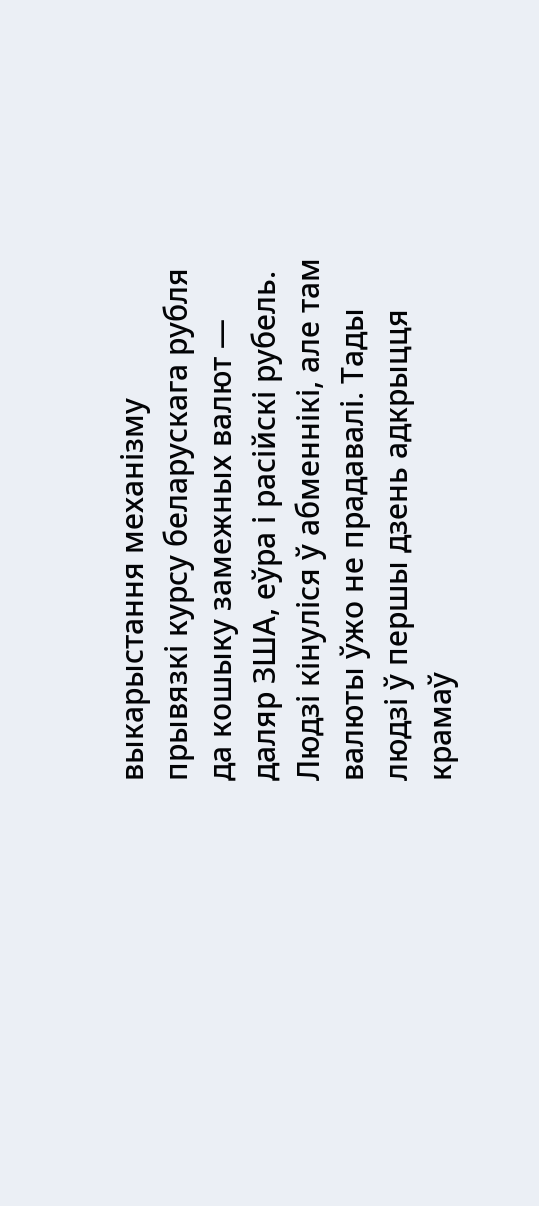выкарыстання механізму прывязкі курсу беларускага рубля да кошыку замежных валют — даляр ЗША, еўра і расійскі рубель. Людзі кінуліся ў абменнікі, але там валюты ўжо не прадавалі. Тады людзі ў першы дзень адкрыцця крамаў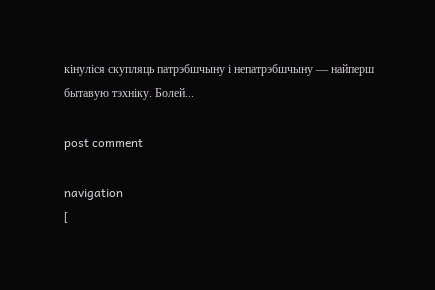кінуліся скупляць патрэбшчыну і непатрэбшчыну — найперш бытавую тэхніку. Болей...

post comment

navigation
[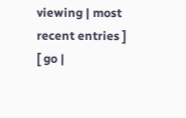viewing | most recent entries ]
[ go |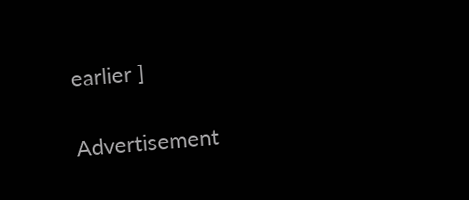earlier ]

Advertisement